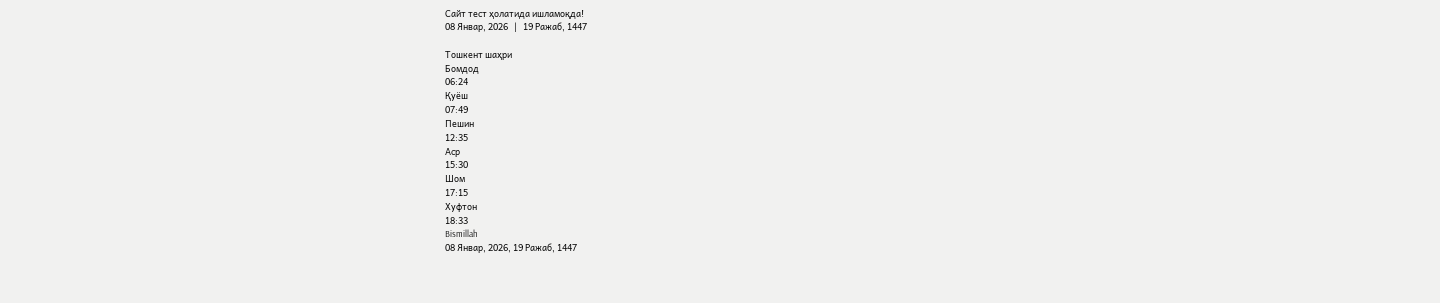Сайт тест ҳолатида ишламоқда!
08 Январ, 2026   |   19 Ражаб, 1447

Тошкент шаҳри
Бомдод
06:24
Қуёш
07:49
Пешин
12:35
Аср
15:30
Шом
17:15
Хуфтон
18:33
Bismillah
08 Январ, 2026, 19 Ражаб, 1447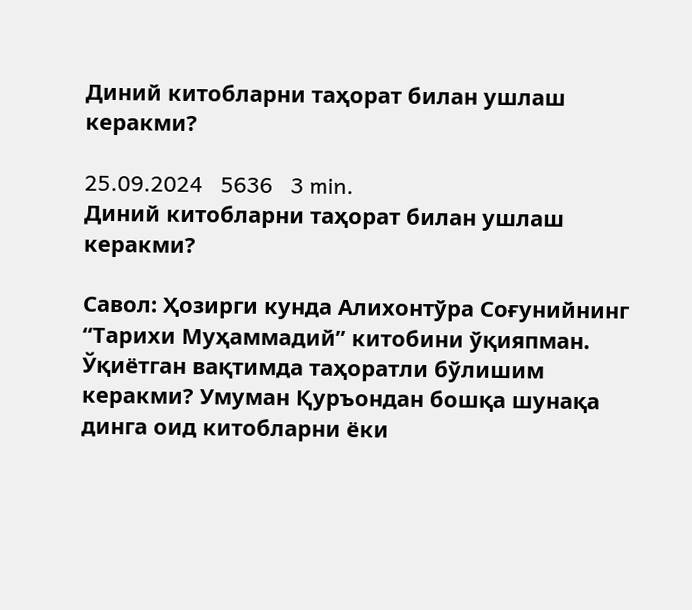Диний китобларни таҳорат билан ушлаш керакми?

25.09.2024   5636   3 min.
Диний китобларни таҳорат билан ушлаш керакми?

Cавол: Ҳозирги кунда Алихонтўра Соғунийнинг “Тарихи Муҳаммадий” китобини ўқияпман. Ўқиётган вақтимда таҳоратли бўлишим керакми? Умуман Қуръондан бошқа шунақа динга оид китобларни ёки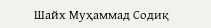Шайх Муҳаммад Содиқ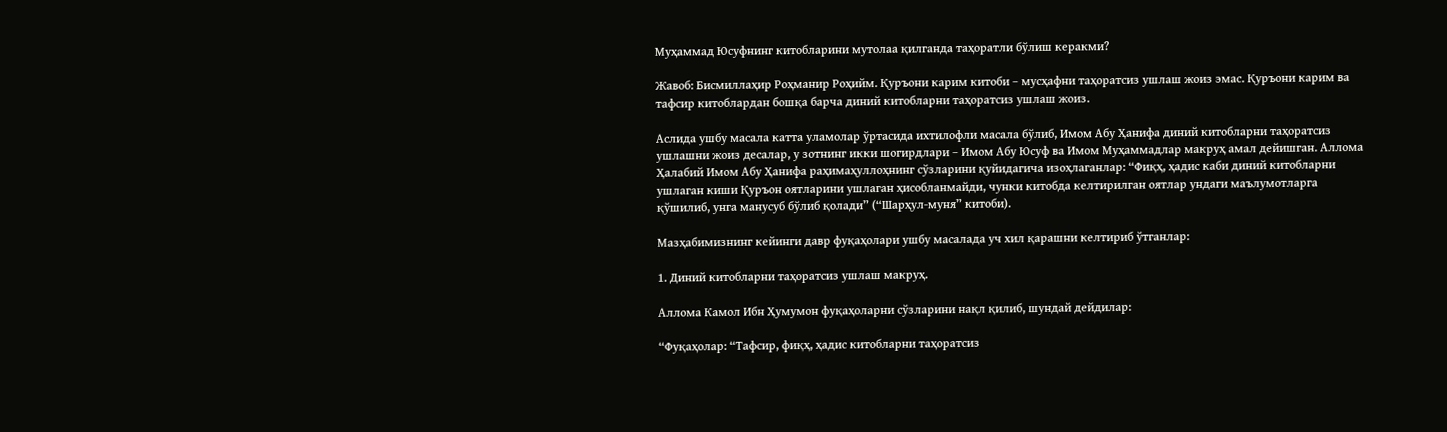Муҳаммад Юсуфнинг китобларини мутолаа қилганда таҳоратли бўлиш керакми?

Жавоб: Бисмиллаҳир Роҳманир Роҳийм. Қуръони карим китоби – мусҳафни таҳоратсиз ушлаш жоиз эмас. Қуръони карим ва тафсир китоблардан бошқа барча диний китобларни таҳоратсиз ушлаш жоиз.

Аслида ушбу масала катта уламолар ўртасида ихтилофли масала бўлиб, Имом Абу Ҳанифа диний китобларни таҳоратсиз ушлашни жоиз десалар, у зотнинг икки шогирдлари – Имом Абу Юсуф ва Имом Муҳаммадлар макруҳ амал дейишган. Аллома Ҳалабий Имом Абу Ҳанифа раҳимаҳуллоҳнинг сўзларини қуйидагича изоҳлаганлар: “Фиқҳ, ҳадис каби диний китобларни ушлаган киши Қуръон оятларини ушлаган ҳисобланмайди, чунки китобда келтирилган оятлар ундаги маълумотларга қўшилиб, унга манусуб бўлиб қолади” (“Шарҳул-муня” китоби).

Мазҳабимизнинг кейинги давр фуқаҳолари ушбу масалада уч хил қарашни келтириб ўтганлар:

1. Диний китобларни таҳоратсиз ушлаш макруҳ.

Аллома Камол Ибн Ҳумумон фуқаҳоларни сўзларини нақл қилиб, шундай дейдилар:

“Фуқаҳолар: “Тафсир, фиқҳ, ҳадис китобларни таҳоратсиз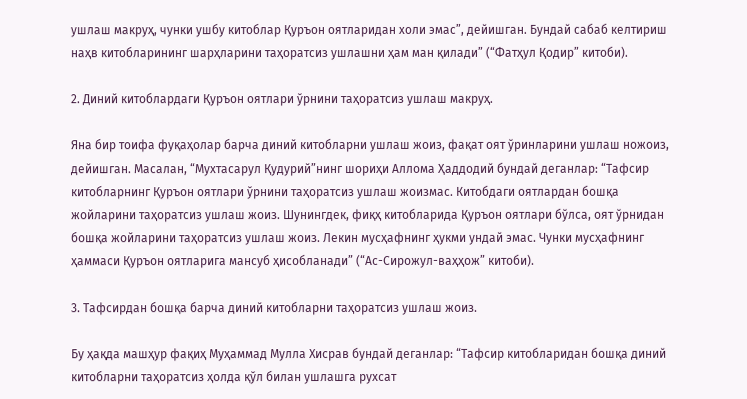ушлаш макруҳ, чунки ушбу китоблар Қуръон оятларидан холи эмас”, дейишган. Бундай сабаб келтириш наҳв китобларининг шарҳларини таҳоратсиз ушлашни ҳам ман қилади” (“Фатҳул Қодир” китоби).

2. Диний китоблардаги Қуръон оятлари ўрнини таҳоратсиз ушлаш макруҳ.

Яна бир тоифа фуқаҳолар барча диний китобларни ушлаш жоиз, фақат оят ўринларини ушлаш ножоиз, дейишган. Масалан, “Мухтасарул Қудурий”нинг шориҳи Аллома Ҳаддодий бундай деганлар: “Тафсир китобларнинг Қуръон оятлари ўрнини таҳоратсиз ушлаш жоизмас. Китобдаги оятлардан бошқа жойларини таҳоратсиз ушлаш жоиз. Шунингдек, фиқҳ китобларида Қуръон оятлари бўлса, оят ўрнидан бошқа жойларини таҳоратсиз ушлаш жоиз. Лекин мусҳафнинг ҳукми ундай эмас. Чунки мусҳафнинг ҳаммаси Қуръон оятларига мансуб ҳисобланади” (“Ас-Сирожул-ваҳҳож” китоби).

3. Тафсирдан бошқа барча диний китобларни таҳоратсиз ушлаш жоиз.

Бу ҳақда машҳур фақиҳ Муҳаммад Мулла Хисрав бундай деганлар: “Тафсир китобларидан бошқа диний китобларни таҳоратсиз ҳолда қўл билан ушлашга рухсат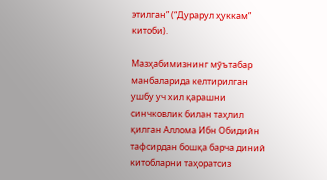этилган” (“Дурарул ҳуккам” китоби).

Мазҳабимизнинг мўътабар манбаларида келтирилган ушбу уч хил қарашни синчковлик билан таҳлил қилган Аллома Ибн Обидийн тафсирдан бошқа барча диний китобларни таҳоратсиз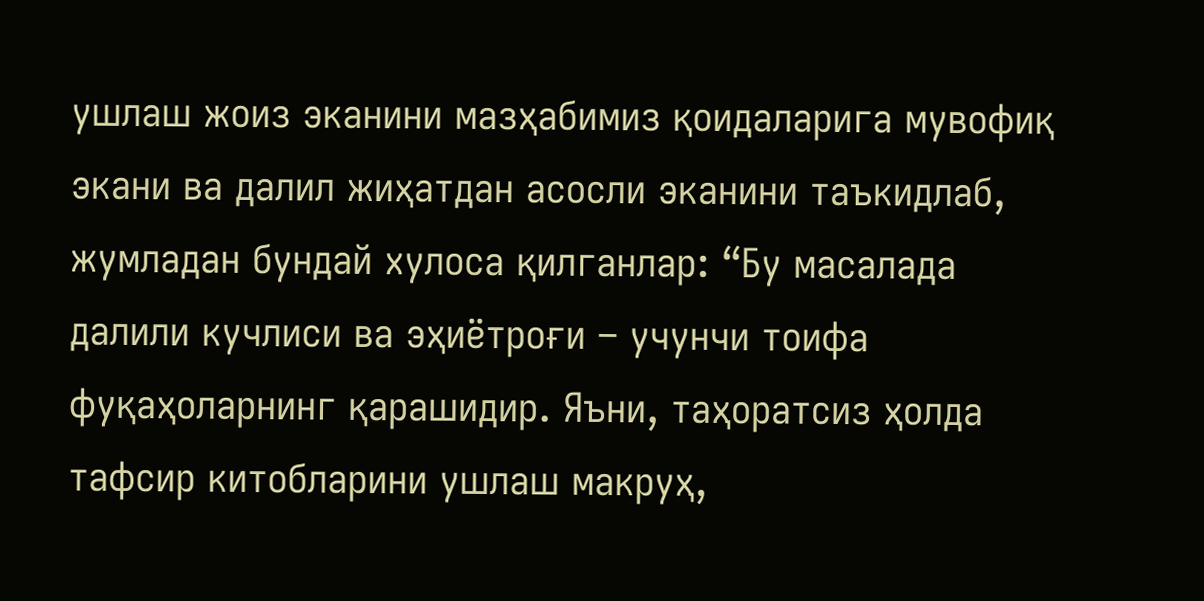ушлаш жоиз эканини мазҳабимиз қоидаларига мувофиқ экани ва далил жиҳатдан асосли эканини таъкидлаб, жумладан бундай хулоса қилганлар: “Бу масалада далили кучлиси ва эҳиётроғи – учунчи тоифа фуқаҳоларнинг қарашидир. Яъни, таҳоратсиз ҳолда тафсир китобларини ушлаш макруҳ,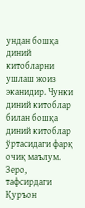ундан бошқа диний китобларни ушлаш жоиз эканидир. Чунки диний китоблар билан бошқа диний китоблар ўртасидаги фарқ очиқ маълум. Зеро, тафсирдаги Қуръон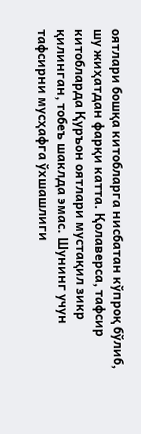оятлари бошқа китобларга нисбатан кўпроқ бўлиб, шу жиҳатдан фарқи катта. Қолаверса, тафсир китобларда Қуръон оятлари мустақил зикр қилинган, тобеъ шаклда эмас. Шунинг учун тафсирни мусҳафга ўхшашлиги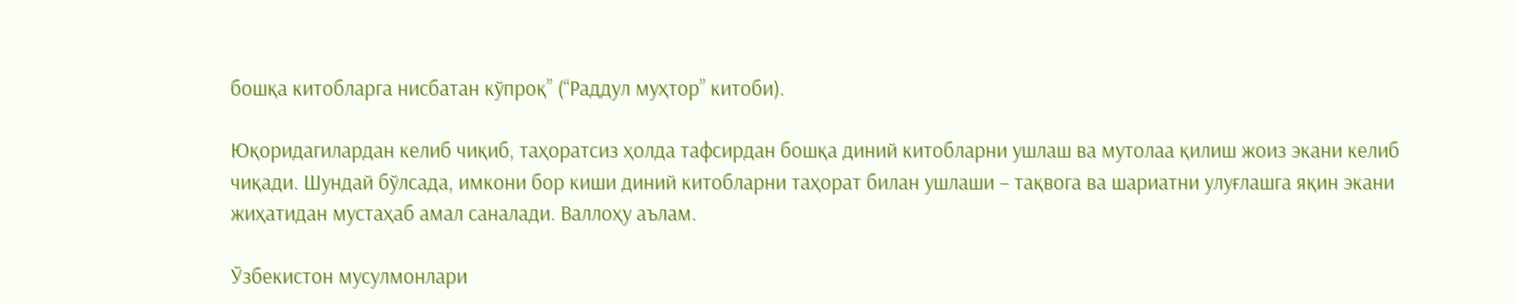бошқа китобларга нисбатан кўпроқ” (“Раддул муҳтор” китоби).

Юқоридагилардан келиб чиқиб, таҳоратсиз ҳолда тафсирдан бошқа диний китобларни ушлаш ва мутолаа қилиш жоиз экани келиб чиқади. Шундай бўлсада, имкони бор киши диний китобларни таҳорат билан ушлаши – тақвога ва шариатни улуғлашга яқин экани жиҳатидан мустаҳаб амал саналади. Валлоҳу аълам.

Ўзбекистон мусулмонлари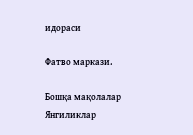идораси

Фатво маркази.

Бошқа мақолалар
Янгиликлар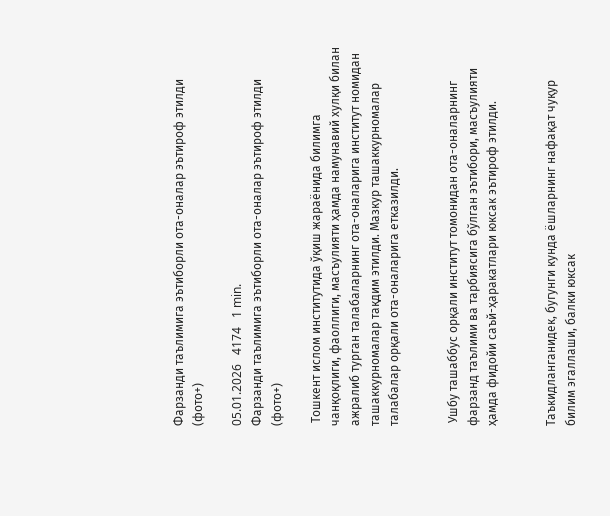Фарзанди таълимига эътиборли ота-оналар эътироф этилди (фото+)

05.01.2026   4174   1 min.
Фарзанди таълимига эътиборли ота-оналар эътироф этилди (фото+)

 Тошкент ислом институтида ўқиш жараёнида билимга чанқоқлиги, фаоллиги, масъулияти ҳамда намунавий хулқи билан ажралиб турган талабаларнинг ота-оналарига институт номидан ташаккурномалар тақдим этилди. Мазкур ташаккурномалар талабалар орқали ота-оналарига етказилди.


 Ушбу ташаббус орқали институт томонидан ота-оналарнинг фарзанд таълими ва тарбиясига бўлган эътибори, масъулияти ҳамда фидойи саъй-ҳаракатлари юксак эътироф этилди.


Таъкидланганидек, бугунги кунда ёшларнинг нафақат чуқур билим эгаллаши, балки юксак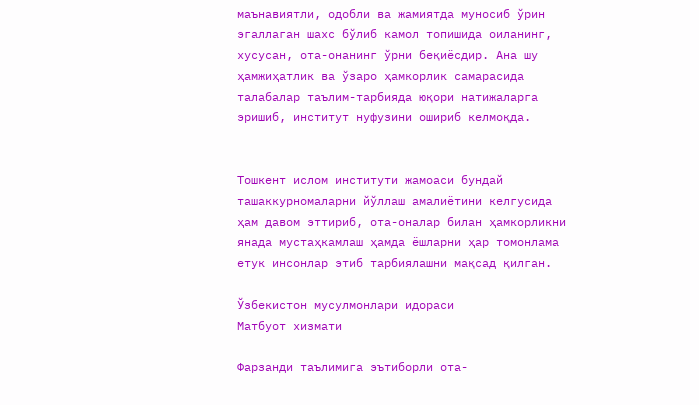маънавиятли, одобли ва жамиятда муносиб ўрин эгаллаган шахс бўлиб камол топишида оиланинг, хусусан, ота-онанинг ўрни беқиёсдир. Ана шу ҳамжиҳатлик ва ўзаро ҳамкорлик самарасида талабалар таълим-тарбияда юқори натижаларга эришиб, институт нуфузини ошириб келмоқда.


Тошкент ислом институти жамоаси бундай ташаккурномаларни йўллаш амалиётини келгусида ҳам давом эттириб, ота-оналар билан ҳамкорликни янада мустаҳкамлаш ҳамда ёшларни ҳар томонлама етук инсонлар этиб тарбиялашни мақсад қилган.

Ўзбекистон мусулмонлари идораси
Матбуот хизмати

Фарзанди таълимига эътиборли ота-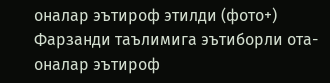оналар эътироф этилди (фото+) Фарзанди таълимига эътиборли ота-оналар эътироф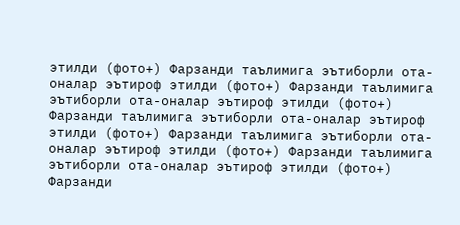этилди (фото+) Фарзанди таълимига эътиборли ота-оналар эътироф этилди (фото+) Фарзанди таълимига эътиборли ота-оналар эътироф этилди (фото+) Фарзанди таълимига эътиборли ота-оналар эътироф этилди (фото+) Фарзанди таълимига эътиборли ота-оналар эътироф этилди (фото+) Фарзанди таълимига эътиборли ота-оналар эътироф этилди (фото+) Фарзанди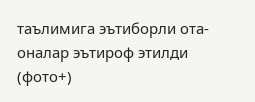таълимига эътиборли ота-оналар эътироф этилди (фото+)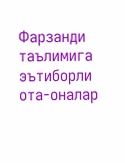Фарзанди таълимига эътиборли ота-оналар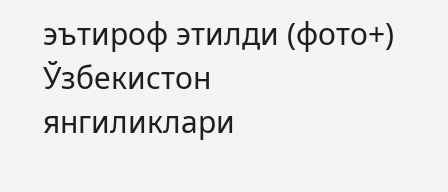эътироф этилди (фото+)
Ўзбекистон янгиликлари